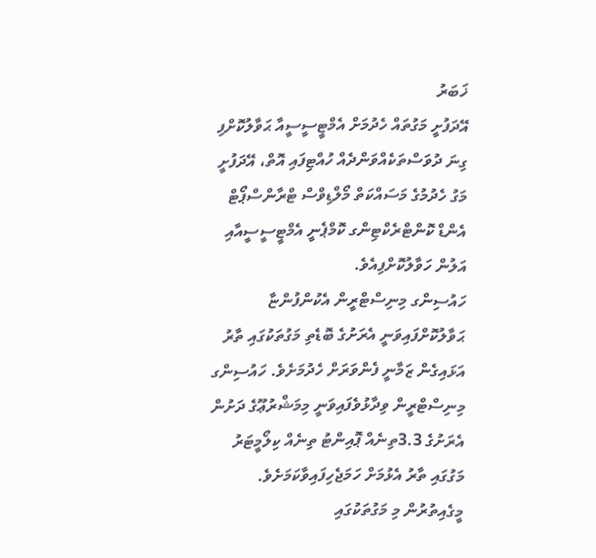ޚަބަރު
އޭދަފުށީ މަގުތައް ހެދުމަށް އެމްޓީސީސީއާ ޙަވާލުކޮށްފި
ގިނަ ދުވަސްތަކެއްވަންދެއް ހުއްޓިފައި އޮތް، އޭދަފުށީ މަގު ހެދުމުގެ މަސައްކަތް މޯލްޑިވްސް ޓްރާންސްޕޯޓް އެންޑް ކޮންޓްރެކްޓިންގ ކޮމްޕެނީ އެމްޓީސީސީއާއި އަލުން ހަވާލުކޮށްފިއެވެ.
ހައުސިންގ މިނިސްޓްރީން އެކުންފުންޏާ ޙަވާލުކޮށްފައިވަނީ އެރަށުގެ ބޮޑެތި މަގުތަކުގައި ތާރު އަޅައިގެން ޒަމާނީ ފެންވަރަށް ހެދުމަށެވެ. ހައުސިންގ މިނިސްޓްރީން ވިދާޅުވެފައިވަނީ މިމަޝްރުޢޫގެ ދަށުން އެރަށުގެ 3.3ތިނެއް ޕޮއިންޓު ތިނެއް ކިލޯމީޓަރު މަގުގައި ތާރު އެޅުމަށް ހަމަޖެހިފައިވާކަމަށެވެ. މީގެއިތުރުން މި މަގުތަކުގައި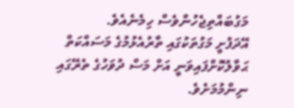މަގުބައްތިޖެހުންވެސް ހިމެނެއެވެ.
އޭދަފުށީ މަގުތަކުގައި ތާރުއެޅުމުގެ މަސައްކަތް ޙަވާލުކޮށްފައިވަނީ އަށް މަސް ދުވަހުގެ ތެރޭގައި ނިންމުމަށެވެ.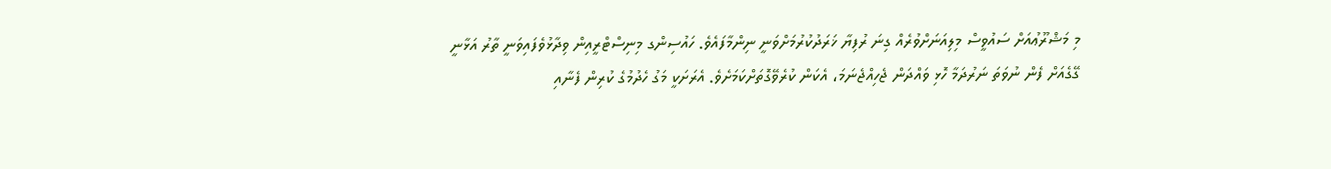މި މަޝްރޫޢުއަށް ސައުވީސް މިލިއަނަށްވުރެއް ގިނަ ރުފިޔާ ޚަރަދުކުރުމަށްވަނީ ނިންމާފައެވެ. ހައުސިންގ މިނިސްޓްރީއިން ވިދާޅުވެފައިވަނީ ތާރު އަޅާނީ ގޭގެއަށް ފެން ނުވަތަ ނަރުދަމާ ހޮޅި ވައްދަން ޖެހިއްޖެނަމަ، އެކަން ކުރެވޭގޮތަށްކަމަށެވެ. އެރަށަކީ މަގު ހެދުމުގެ ކުރިން ފެނާއި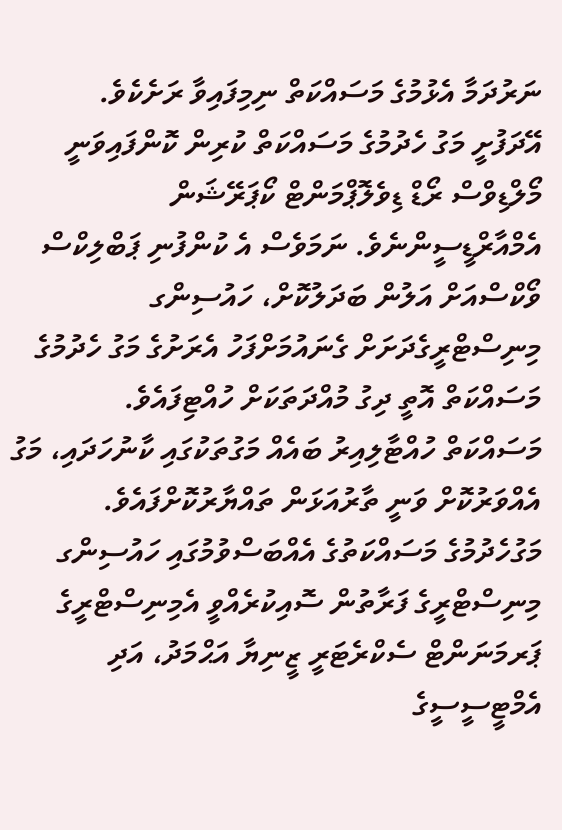ނަރުދަމާ އެޅުމުގެ މަސައްކަތް ނިމިފައިވާ ރަށެކެވެ.
އޭދަފުށީ މަގު ހެދުމުގެ މަސައްކަތް ކުރިން ކޮންފައިވަނީ މޯލްޑިވްސް ރޯޑް ޑިވެލޮޕްމަންޓް ކޯޕަރޭޝަން އެމްއާރްޑީސީންނެވެ. ނަމަވެސް އެ ކުންފުނި ޕަބްލިކްސް ވޯކްސްއަށް އަލުން ބަދަލުކޮށް، ހައުސިންގ މިނިސްޓްރީގެދަށަށް ގެނައުމަށްފަހު އެރަށުގެ މަގު ހެދުމުގެ މަސައްކަތް އޮތީ ދިގު މުއްދަތަކަށް ހުއްޓިފައެވެ.
މަސައްކަތް ހުއްޓާލިއިރު ބައެއް މަގުތަކުގައި ކާނުހަދައި، މަގު އެއްވަރުކޮށް ވަނީ ތާރުއަޅަން ތައްޔާރުކޮށްފައެވެ. މަގުހެދުމުގެ މަސައްކަތުގެ އެއްބަސްވުމުގައި ހައުސިންގ މިނިސްޓްރީގެ ފަރާތުން ސޮއިކުރެއްވީ އެމިނިސްޓްރީގެ ޕަރމަނަންޓް ސެކްރެޓަރީ ޒީނިޔާ އަޙްމަދު، އަދި އެމްޓީސީސީގެ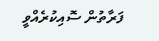ފަރާތުން ސޮއިކުރެއްވީ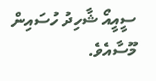ސީއީއޯ ޝާހިދު ހުސައިން މޫސާއެވެ.